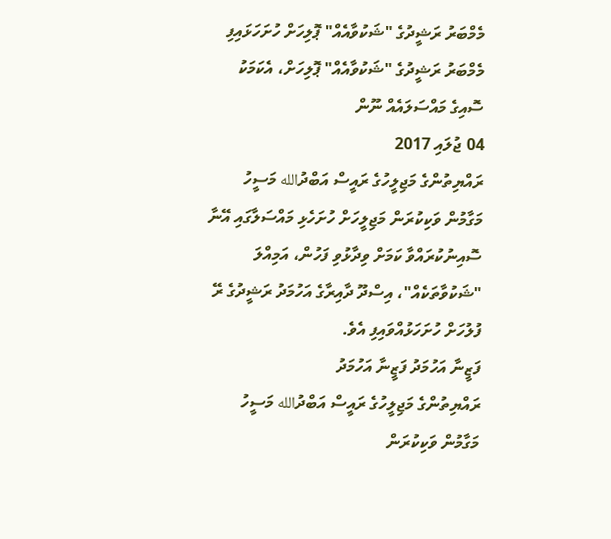މެމްބަރު ރަޝީދުގެ "ޝަކުވާއެއް" ޕޮލިހަށް ހުށަހަޅައިފި
މެމްބަރު ރަޝީދުގެ "ޝަކުވާއެއް" ޕޮލިހަށް، އެކަމަކު ސޮއިގެ މައްސަލައެއް ނޫން
04 ޖުލައި 2017
ރައްޔިތުންގެ މަޖިލީހުގެ ރައީސް އަބްދުالله މަސީހު މަގާމުން ވަކިކުރަން މަޖިލީހަށް ހުށަހެޅި މައްސަލާގައި އޭނާ ސޮއިނުކުރައްވާ ކަމަށް ވިދާޅުވި ފަހުން، އަމިއްލަ "ޝަކުވާތަކެއް"، އިސްދޫ ދާއިރާގެ އަހުމަދު ރަޝީދުގެ ރޭ ފުލުހަށް ހުށަހަޅުއްވައިފި އެވެ.
ފަޒީނާ އަހުމަދު ފަޒީނާ އަހުމަދު
ރައްޔިތުންގެ މަޖިލީހުގެ ރައީސް އަބްދުالله މަސީހު މަގާމުން ވަކިކުރަން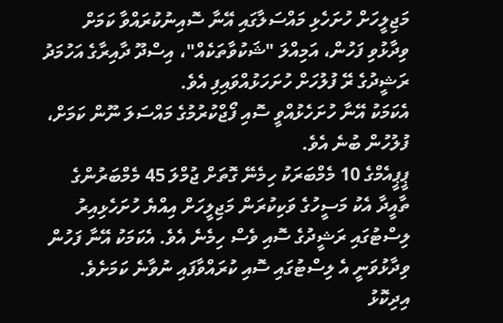މަޖިލީހަށް ހުށަހެޅި މައްސަލާގައި އޭނާ ސޮއިނުކުރައްވާ ކަމަށް ވިދާޅުވި ފަހުން، އަމިއްލަ "ޝަކުވާތަކެއް"، އިސްދޫ ދާއިރާގެ އަހުމަދު ރަޝީދުގެ ރޭ ފުލުހަށް ހުށަހަޅުއްވައިފި އެވެ.
އެކަމަކު އޭނާ ހުށަހެޅުއްވީ ސޮއި ފޯޖްކުރުމުގެ މައްސަލަ ނޫން ކަމަށް، ފުލުހުން ބުނެ އެވެ.
ޕީޕީއެމްގެ 10 މެމްބަރަކު ހިމެނޭ ގޮތަށް ޖުމްލަ 45 މެމްބަރުންގެ ތާއީދާ އެކު މަސީހުގެ ވަކިކުރަން މަޖިލީހަށް އިއްޔެ ހުށަހެޅިއިރު ލިސްޓުގައި ރަޝީދުގެ ސޮއި ވެސް ހިމެނެ އެވެ. އެކަމަކު އޭނާ ފަހުން ވިދާޅުވަނީ އެ ލިސްޓުގައި ސޮއި ކުރައްވާފައި ނުވާނެ ކަމަށެވެ.
އިދިކޮޅު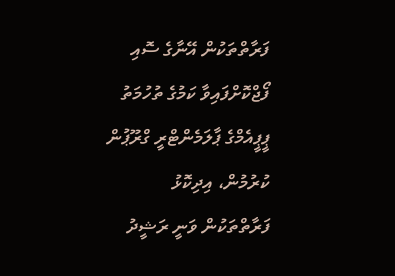ފަރާތްތަކުން އޭނާގެ ސޮއި ފޯޖްކޮށްފައިވާ ކަމުގެ ތުހުމަތު ޕީޕީއެމްގެ ޕާލަމެންޓްރީ ގްރޫޕުން ކުރުމުން، އިދިކޮޅު ފަރާތްތަކުން ވަނީ ރަޝީދު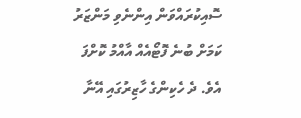ސޮއިކުރައްވަން އިންނެވި މަންޒަރު ކަމަށް ބުނެ ފޮޓޯއެއް އާއްމު ކޮށްފަ އެވެ. ދެ ހެކިންގެ ހާޒިރުގައި އޭނާ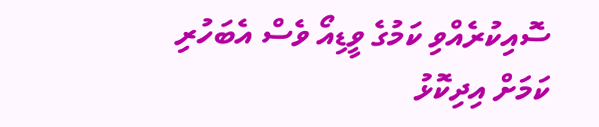ސޮއިކުރެއްވި ކަމުގެ ވީޑިއޯ ވެސް އެބަހުރި ކަމަށް އިދިކޮޅު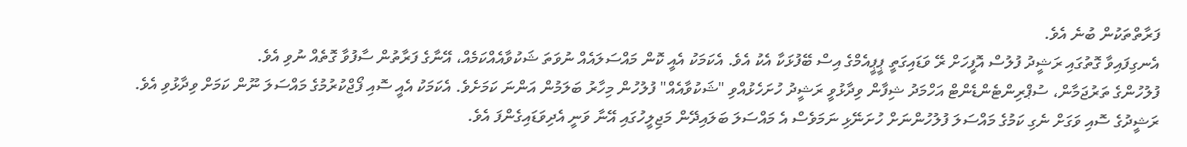ފަރާތްތަކުން ބުނެ އެވެ.
އެނގިފައިވާ ގޮތުގައި ރަޝީދު ފުލުސް އޮފީހަށް ރޭ ވަޑައިގަތީ ޕީޕީއެމްގެ އިސް ބޭފުޅަކާ އެކު އެވެ. އެކަމަކު އެއީ ކޮން މައްސަލައެއް ނުވަތަ ޝަކުވާއެއްކަމެއް، އޭނާގެ ފަރާތުން ސާފުވާ ގޮތެއް ނުވި އެވެ.
ފުލުހުންގެ ތަރުޖަމާން، ސުޕްރިންޓެންޑެންޓް އަހްމަދު ޝިފާން ވިދާޅުވީ ރަޝީދު ހުށަހެޅުއްވި "ޝަކުވާއެއް" ފުލުހުން މިހާރު ބަލަމުން އަންނަ ކަމަށެވެ. އެކަމަކު އެއީ ސޮއި ފޯޖްކުރުމުގެ މައްސަލަ ނޫން ކަމަށް ވިދާޅުވި އެވެ.
ރަޝީދުގެ ސޮއި ވަގަށް ނެގި ކަމުގެ މައްސަލަ ފުލުހުންނަށް ހުށަނޭޅި ނަމަވެސް އެ މައްސަލަ ބަލައިދޭން މަޖިލީހުގައި އޭނާ ވަނީ އެދިވަޑައިގެންފަ އެވެ.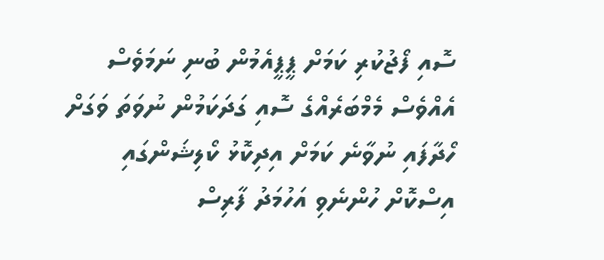ސޮއި ފޯޖުކުރި ކަމަށް ޕީޕީއެމުން ބުނި ނަމަވެސް އެއްވެސް މެމްބަރެއްގެ ސޮއި ގަދަކަމުން ނުވަތަ ވަގަށް ހޯދާފައި ނުވާނެ ކަމަށް އިދިކޮޅު ކޯލިޝަންގައި އިސްކޮށް ހުންނެވި އަހުމަދު ފާރިސް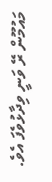މައުމޫން ރޭ ވަނީ ވިދާޅުވެފަ އެވެ.